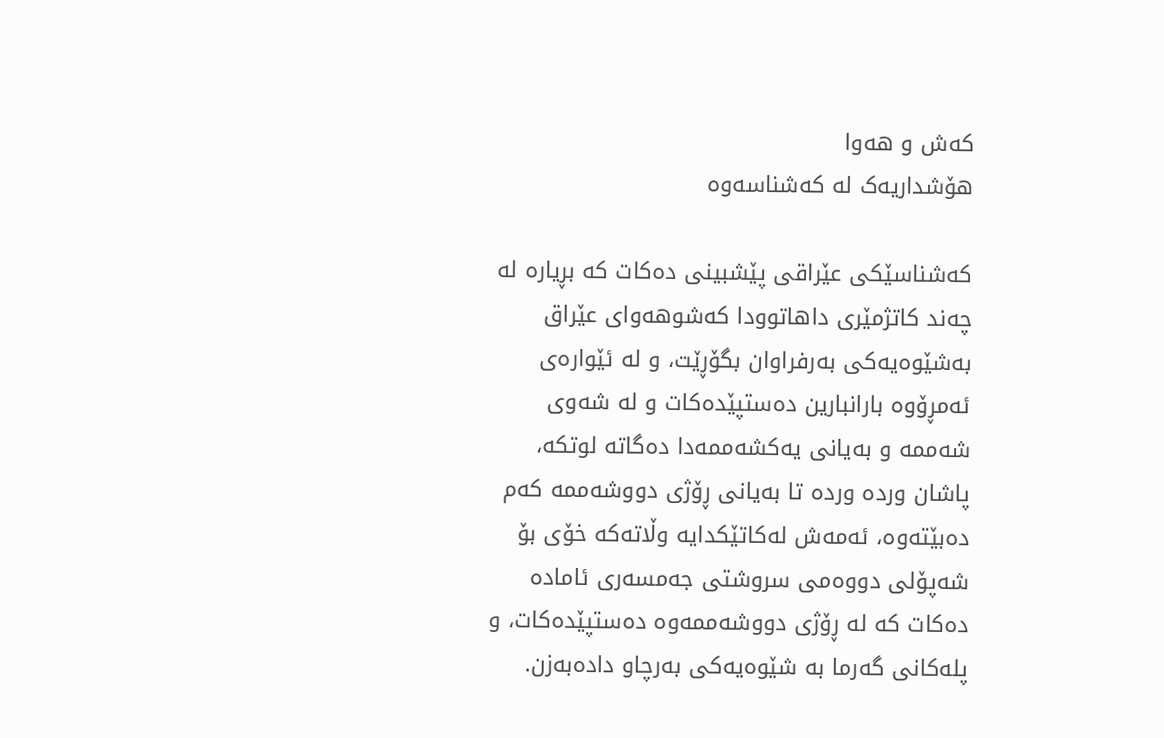كەش و هەوا
هۆشداریەک لە کەشناسەوە

کەشناسێکی عێراقی پێشبینی دەکات کە بڕیارە لە چەند کاتژمێری داهاتوودا کەشوهەوای عێراق بەشێوەیەکی بەرفراوان بگۆڕێت، و لە ئێوارەی ئەمڕۆوە بارانبارین دەستپێدەکات و لە شەوی شەممە و بەیانی یەکشەممەدا دەگاتە لوتکە، پاشان وردە وردە تا بەیانی ڕۆژی دووشەممە کەم دەبێتەوە، ئەمەش لەکاتێکدایە وڵاتەکە خۆی بۆ شەپۆلی دووەمی سروشتی جەمسەری ئامادە دەکات کە لە ڕۆژی دووشەممەوە دەستپێدەکات، و پلەکانی گەرما بە شێوەیەکی بەرچاو دادەبەزن.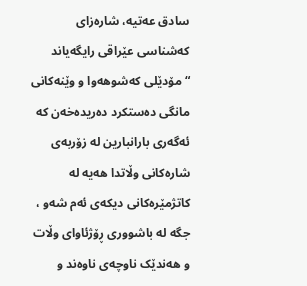سادق عەتیە، شارەزای کەشناسی عێراقی رایگەیاند “مۆدێلی کەشوهەوا و وێنەکانی مانگی دەستکرد دەریدەخەن کە ئەگەری بارانبارین لە زۆربەی شارەکانی وڵاتدا هەیە لە کاتژمێرەکانی دیکەی ئەم شەو ، جگە لە باشووری ڕۆژئاوای وڵات و هەندێک ناوچەی ناوەند و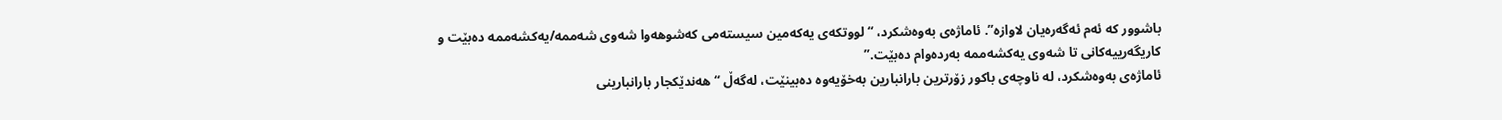باشوور کە ئەم ئەگەرەیان لاوازە”. ئاماژەی بەوەشکرد، “لووتکەی یەکەمین سیستەمی کەشوهەوا شەوی شەممە/یەکشەممە دەبێت و کاریگەرییەکانی تا شەوی یەکشەممە بەردەوام دەبێت.”
ئاماژەی بەوەشکرد، لە ناوچەی باکور زۆرترین بارانبارین بەخۆیەوە دەبینێت، لەگەڵ “هەندێکجار بارانبارینی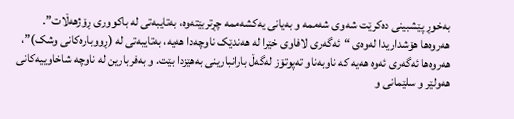بەخوڕ پێشبینی دەکرێت شەوی شەممە و بەیانی یەکشەممە چڕتربێتەوە، بەتایبەتی لە باکووری ڕۆژهەڵات”.
هەروەها هۆشداریدا لەوەی “ئەگەری لافاوی خێرا لە هەندێک ناوچەدا هەیە، بەتایبەتی لە (ڕووبارەکانی وشک)”، هەروەها ئەگەری ئەوە هەیە کە ناوبەناو تەپوتۆز لەگەڵ بارانبارینی بەهێزدا بێت. و بەفربارین لە ناوچە شاخاوییەکانی هەولێر و سلێمانی و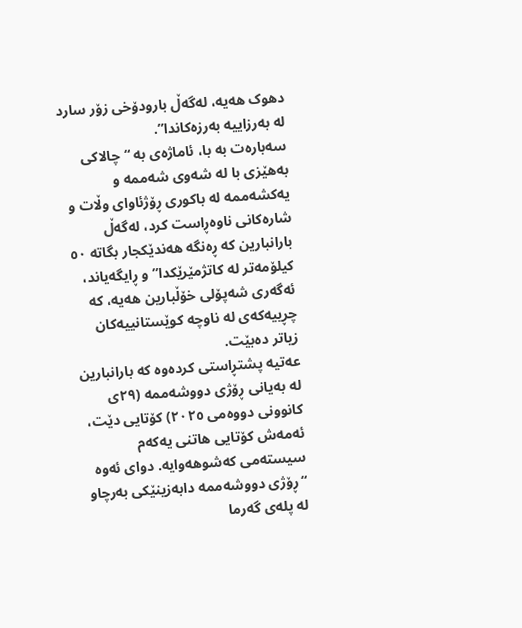دهوک هەیە، لەگەڵ بارودۆخی زۆر سارد لە بەرزاییە بەرزەکاندا”.
سەبارەت بە با، ئاماژەی بە “چالاکی بەهێزی با لە شەوی شەممە و یەکشەممە لە باکوری ڕۆژئاوای وڵات و شارەکانی ناوەڕاست کرد، لەگەڵ بارانبارین کە ڕەنگە هەندێکجار بگاتە ٥٠ کیلۆمەتر لە کاتژمێرێکدا” و ڕایگەیاند، ئەگەری شەپۆلی خۆڵبارین هەیە، کە چڕییەکەی لە ناوچە کوێستانییەکان زیاتر دەبێت.
عەتیە پشتڕاستی کردەوە کە بارانبارین لە بەیانی ڕۆژی دووشەممە (٢٩ی کانوونی دووەمی ٢٠٢٥) کۆتایی دێت، ئەمەش کۆتایی هاتنی یەکەم سیستەمی کەشوهەوایە. دوای ئەوە “ڕۆژی دووشەممە دابەزینێکی بەرچاو لە پلەی گەرما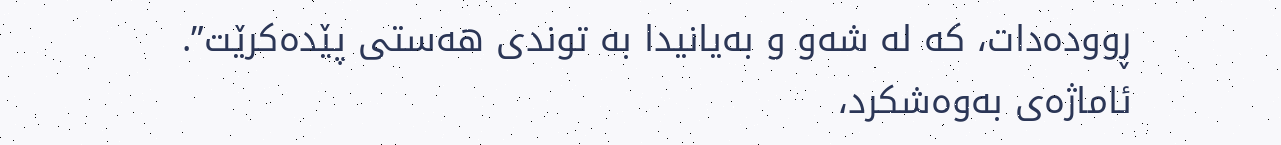ڕوودەدات، کە لە شەو و بەیانیدا بە توندی هەستی پێدەکرێت”. ئاماژەی بەوەشکرد،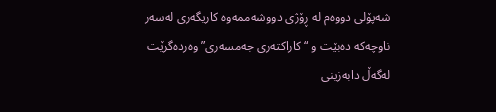شەپۆلی دووەم لە ڕۆژی دووشەممەوە کاریگەری لەسەر ناوچەکە دەبێت و “کاراکتەری جەمسەری” وەردەگرێت لەگەڵ دابەزینی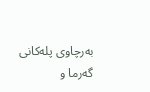بەرچاوی پلەکانی گەرما و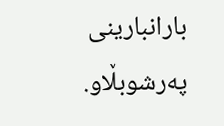بارانبارینی پەرشوبڵاو.